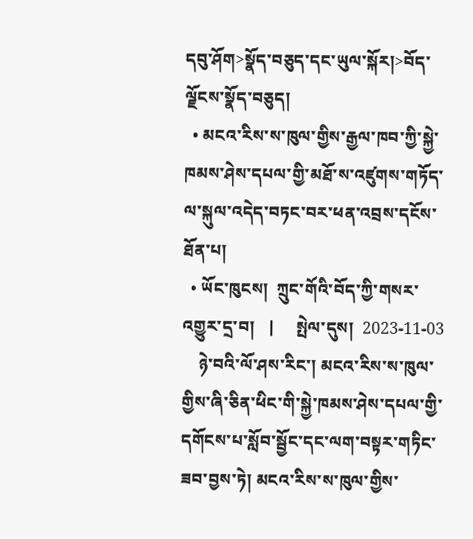དབུ་ཤོག>སྣོད་བཅུད་དང་ཡུལ་སྐོར།>བོད་ལྗོངས་སྣོད་བཅུད།
  • མངའ་རིས་ས་ཁུལ་གྱིས་རྒྱལ་ཁབ་ཀྱི་སྐྱེ་ཁམས་ཤེས་དཔལ་གྱི་མཐོ་ས་འཛུགས་གཏོད་ལ་སྐུལ་འདེད་བཏང་བར་ཕན་འབྲས་དངོས་ཐོན་པ།
  • ཡོང་ཁུངས།  ཀྲུང་གོའི་བོད་ཀྱི་གསར་འགྱུར་དྲ་བ།   |     སྤེལ་དུས།  2023-11-03
    ཉེ་བའི་ལོ་ཤས་རིང་། མངའ་རིས་ས་ཁུལ་གྱིས་ཞི་ཅིན་ཕིང་གི་སྐྱེ་ཁམས་ཤེས་དཔལ་གྱི་དགོངས་པ་སློབ་སྦྱོང་དང་ལག་བསྟར་གཏིང་ཟབ་བྱས་ཏེ། མངའ་རིས་ས་ཁུལ་གྱིས་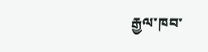རྒྱལ་ཁབ་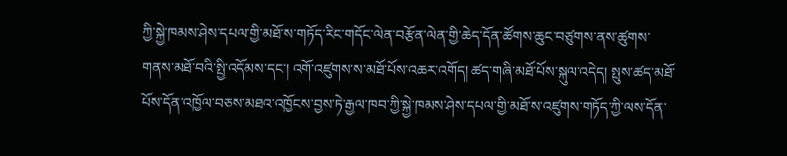ཀྱི་སྐྱེ་ཁམས་ཤེས་དཔལ་གྱི་མཐོ་ས་གཏོད་རིང་གདོང་ལེན་བརྩོན་ལེན་གྱི་ཆེད་དོན་ཚོགས་ཆུང་བཙུགས་ནས་ཚུགས་གནས་མཐོ་བའི་སྤྱི་འདོམས་དང་། འགོ་འཛུགས་ས་མཐོ་པོས་འཆར་འགོད། ཚད་གཞི་མཐོ་པོས་སྐུལ་འདེད། སྤུས་ཚད་མཐོ་པོས་དོན་འཁྱོལ་བཅས་མཐའ་འཁྱོངས་བྱས་ཏེ་རྒྱལ་ཁབ་ཀྱི་སྐྱེ་ཁམས་ཤེས་དཔལ་གྱི་མཐོ་ས་འཛུགས་གཏོད་ཀྱི་ལས་དོན་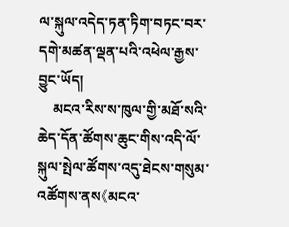ལ་སྐུལ་འདེད་ཏན་ཏིག་བཏང་བར་དགེ་མཚན་ལྡན་པའི་འཕེལ་རྒྱས་བྱུང་ཡོད།
    མངའ་རིས་ས་ཁུལ་གྱི་མཐོ་སའི་ཆེད་དོན་ཚོགས་ཆུང་གིས་འདི་ལོ་སྐུལ་སྤེལ་ཚོགས་འདུ་ཐེངས་གསུམ་འཚོགས་ནས《མངའ་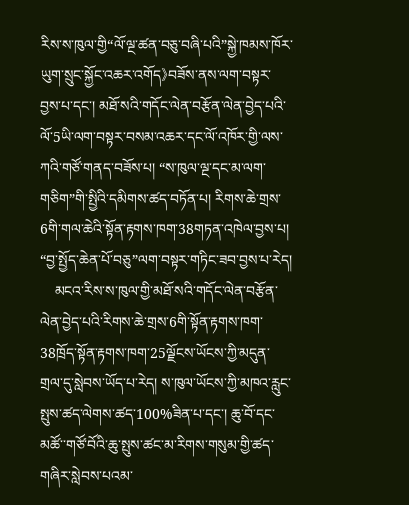རིས་ས་ཁུལ་གྱི“ལོ་ལྔ་ཚན་བཅུ་བཞི་པའི”སྐྱེ་ཁམས་ཁོར་ཡུག་སྲུང་སྐྱོང་འཆར་འགོད》བཟོས་ནས་ལག་བསྟར་བྱས་པ་དང་། མཐོ་སའི་གདོང་ལེན་བརྩོན་ལེན་བྱེད་པའི་ལོ་5ཡི་ལག་བསྟར་བསམ་འཆར་དང་ལོ་འཁོར་གྱི་ལས་ཀའི་གཙོ་གནད་བཟོས་པ། “ས་ཁུལ་ལྔ་དང་མ་ལག་གཅིག”གི་སྤྱིའི་དམིགས་ཚད་བཏོན་པ། རིགས་ཆེ་གྲས་6གི་གལ་ཆེའི་སྟོན་རྟགས་ཁག་38གཏན་འཁེལ་བྱས་པ། “བྱ་སྤྱོད་ཆེན་པོ་བཅུ”ལག་བསྟར་གཏིང་ཟབ་བྱས་པ་རེད།
    མངའ་རིས་ས་ཁུལ་གྱི་མཐོ་སའི་གདོང་ལེན་བརྩོན་ལེན་བྱེད་པའི་རིགས་ཆེ་གྲས་6གི་སྟོན་རྟགས་ཁག་38ཁྲོད་སྟོན་རྟགས་ཁག་25ལྗོངས་ཡོངས་ཀྱི་མདུན་གྲལ་དུ་སླེབས་ཡོད་པ་རེད། ས་ཁུལ་ཡོངས་ཀྱི་མཁའ་རླུང་སྤུས་ཚད་ལེགས་ཚད་100%ཟིན་པ་དང་། ཆུ་བོ་དང་མཚོ་་གཙོ་བོའི་ཆུ་སྤུས་ཚང་མ་རིགས་གསུམ་གྱི་ཚད་གཞིར་སླེབས་པའམ་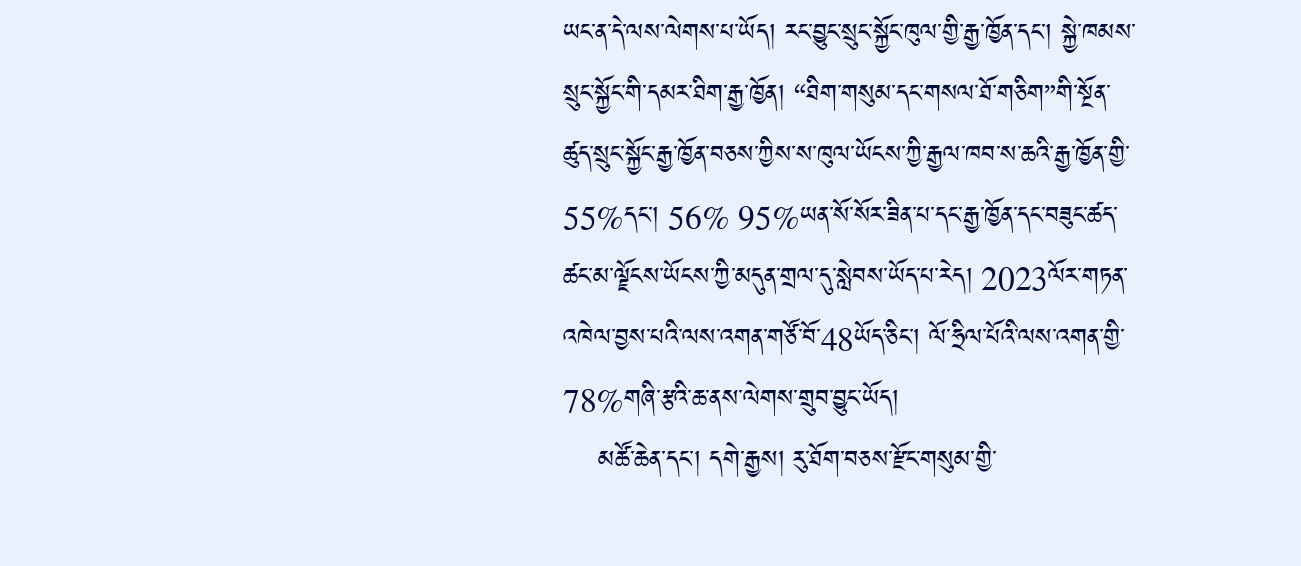ཡང་ན་དེ་ལས་ལེགས་པ་ཡོད། རང་བྱུང་སྲུང་སྐྱོང་ཁུལ་གྱི་རྒྱ་ཁྱོན་དང་། སྐྱེ་ཁམས་སྲུང་སྐྱོང་གི་དམར་ཐིག་རྒྱ་ཁྱོན། “ཐིག་གསུམ་དང་གསལ་ཐོ་གཅིག”གི་སྔོན་ཚུད་སྲུང་སྐྱོང་རྒྱ་ཁྱོན་བཅས་ཀྱིས་ས་ཁུལ་ཡོངས་ཀྱི་རྒྱལ་ཁབ་ས་ཆའི་རྒྱ་ཁྱོན་གྱི་55%དང་། 56% 95%ཡན་སོ་སོར་ཟིན་པ་དང་རྒྱ་ཁྱོན་དང་བཟུང་ཚད་ཚང་མ་ལྗོངས་ཡོངས་ཀྱི་མདུན་གྲལ་དུ་སླེབས་ཡོད་པ་རེད། 2023ལོར་གཏན་འཁེལ་བྱས་པའི་ལས་འགན་གཙོ་བོ་48ཡོད་ཅིང་། ལོ་ཧྲིལ་པོའི་ལས་འགན་གྱི་78%གཞི་རྩའི་ཆ་ནས་ལེགས་གྲུབ་བྱུང་ཡོད།
    མཚོ་ཆེན་དང་། དགེ་རྒྱས། རུ་ཐོག་བཅས་རྫོང་གསུམ་གྱི་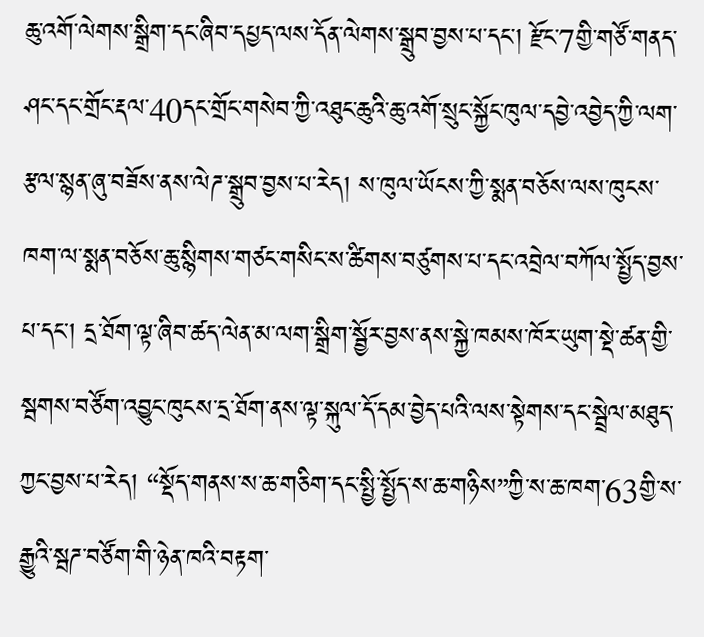ཆུ་འགོ་ལེགས་སྒྲིག་དང་ཞིབ་དཔྱད་ལས་དོན་ལེགས་སྒྲུབ་བྱས་པ་དང་། རྫོང་7གྱི་གཙོ་གནད་ཤང་དང་གྲོང་རྡལ་40དང་གྲོང་གསེབ་ཀྱི་འཐུང་ཆུའི་ཆུ་འགོ་སྲུང་སྐྱོང་ཁུལ་དབྱེ་འབྱེད་ཀྱི་ལག་རྩལ་སྙན་ཞུ་བཟོས་ནས་ལེཌ་སྒྲུབ་བྱས་པ་རེད། ས་ཁུལ་ཡོངས་ཀྱི་སྨན་བཅོས་ལས་ཁུངས་ཁག་ལ་སྨན་བཅོས་ཆུ་སྙིགས་གཙང་གསིང་ས་ཚིགས་བཙུགས་པ་དང་འབྲེལ་བཀོལ་སྤྱོད་བྱས་པ་དང་། དྲ་ཐོག་ལྟ་ཞིབ་ཚད་ལེན་མ་ལག་སྒྲིག་སྦྱོར་བྱས་ནས་སྐྱེ་ཁམས་ཁོར་ཡུག་སྡེ་ཚན་གྱི་སྦགས་བཙོག་འབྱུང་ཁུངས་དྲ་ཐོག་ནས་ལྟ་སྐུལ་དོ་དམ་བྱེད་པའི་ལས་སྟེགས་དང་སྦྲེལ་མཐུད་ཀྱང་བྱས་པ་རེད། “སྡོད་གནས་ས་ཆ་གཅིག་དང་སྤྱི་སྤྱོད་ས་ཆ་གཉིས”ཀྱི་ས་ཆ་ཁག་63གྱི་ས་རྒྱུའི་སྦཌ་བཙོག་གི་ཉེན་ཁའི་བརྟག་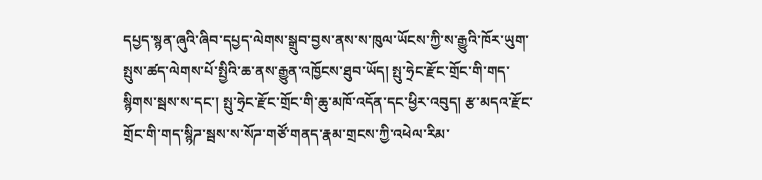དཔྱད་སྙན་ཞུའི་ཞིབ་དཔྱད་ལེགས་སྒྲུབ་བྱས་ནས་ས་ཁུལ་ཡོངས་ཀྱི་ས་རྒྱུའི་ཁོར་ཡུག་སྤུས་ཚད་ལེགས་པོ་སྤྱིའི་ཆ་ནས་རྒྱུན་འཁྱོངས་ཐུབ་ཡོད། སྤུ་ཧྲེང་རྫོང་གྲོང་གི་གད་སྙིགས་སྦས་ས་དང་། སྤུ་ཧྲེང་རྫོང་གྲོང་གི་ཆུ་མཁོ་འདོན་དང་ཕྱིར་འབུད། རྩ་མདའ་རྫོང་གྲོང་གི་གད་སྙིཌ་སྦས་ས་སོཌ་གཙོ་གནད་རྣམ་གྲངས་ཀྱི་འཕེལ་རིམ་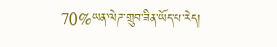70%ཡན་ལེཌ་གྲུབ་ཟིན་ཡོད་པ་རེད།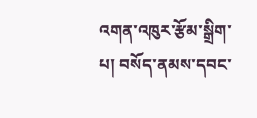འགན་འཁུར་རྩོམ་སྒྲིག་པ། བསོད་ནམས་དབང་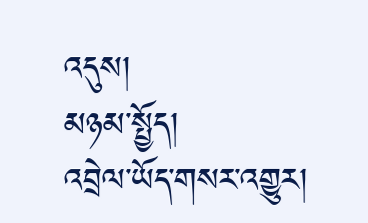འདུས།
མཉམ་སྤྱོད།
འབྲེལ་ཡོད་གསར་འགྱུར།